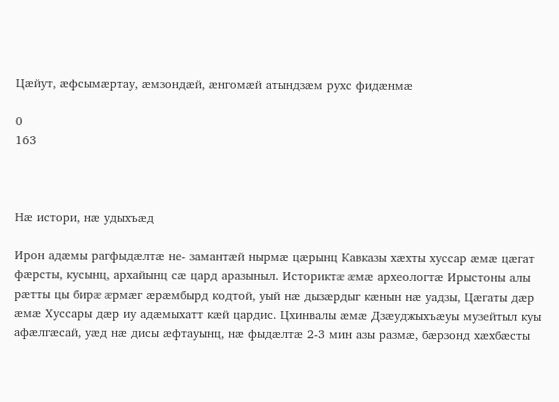Цæйут, æфсымæртау, æмзондæй, æнгомæй атындзæм рухс фидæнмæ

0
163



Нæ истори, нæ удыхъæд

Ирон адæмы рагфыдæлтæ не- замантæй нырмæ цæрынц Кавказы хæхты хуссар æмæ цæгат фæрсты, кусынц, архайынц сæ цард аразыныл. Историктæ æмæ археологтæ Ирыстоны алы рæтты цы бирæ æрмæг æрæмбырд кодтой, уый нæ дызæрдыг кæнын нæ уадзы, Цæгаты дæр æмæ Хуссары дæр иу адæмыхатт кæй цардис. Цхинвалы æмæ Дзæуджыхъæуы музейтыл куы афæлгæсай, уæд нæ дисы æфтауынц, нæ фыдæлтæ 2-3 мин азы размæ, бæрзонд хæхбæсты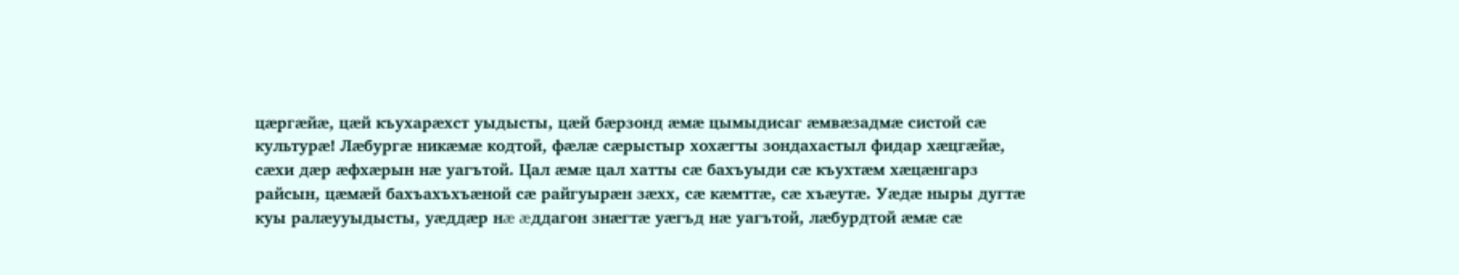цæргæйæ, цæй къухарæхст уыдысты, цæй бæрзонд æмæ цымыдисаг æмвæзадмæ систой сæ культурæ! Лæбургæ никæмæ кодтой, фæлæ сæрыстыр хохæгты зондахастыл фидар хæцгæйæ, сæхи дæр æфхæрын нæ уагътой. Цал æмæ цал хатты сæ бахъуыди сæ къухтæм хæцæнгарз райсын, цæмæй бахъахъхъæной сæ райгуырæн зæхх, сæ кæмттæ, сæ хъæутæ. Уæдæ ныры дугтæ куы ралæууыдысты, уæддæр нæ æддагон знæгтæ уæгъд нæ уагътой, лæбурдтой æмæ сæ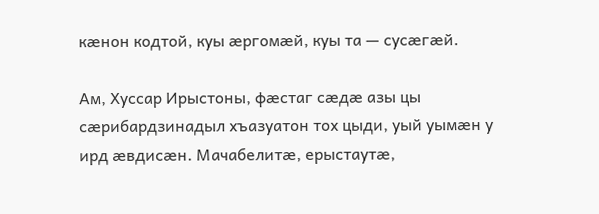кæнон кодтой, куы æргомæй, куы та — сусæгæй.

Ам, Хуссар Ирыстоны, фæстаг сæдæ азы цы сæрибардзинадыл хъазуатон тох цыди, уый уымæн у ирд æвдисæн. Мачабелитæ, ерыстаутæ,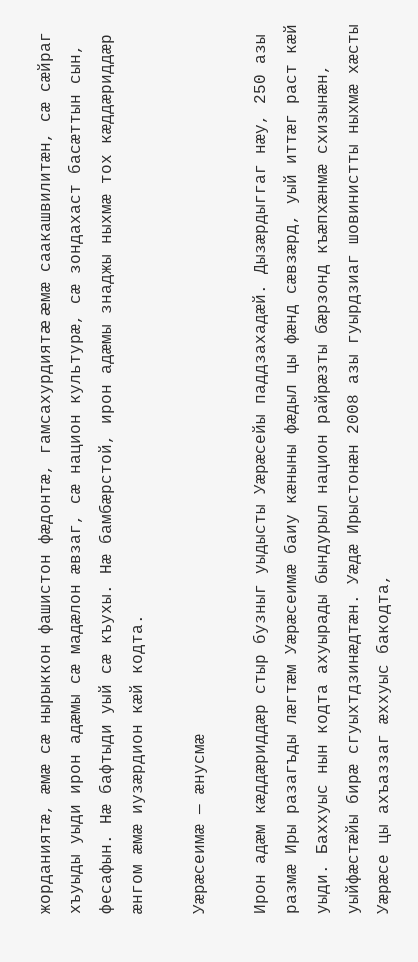жорданиятæ, æмæ сæ нырыккон фашистон фæдонтæ, гамсахурдиятæ æмæ саакашвилитæн, сæ сæйраг хъуыды уыди ирон адæмы сæ мадæлон æвзаг, сæ национ культурæ, сæ зондахаст басæттын сын, фесафын. Нæ бафтыди уый сæ къухы. Нæ бамбæрстой, ирон адæмы знаджы ныхмæ тох кæддæриддæр æнгом æмæ иузæрдион кæй кодта.

Уæрæсеимæ — æнусмæ

Ирон адæм кæддæриддæр стыр бузныг уыдысты Уæрæсейы паддзахадæй. Дызæрдыггаг нæу, 250 азы размæ Иры разагъды лæгтæм Уæрæсеимæ баиу кæныны фæдыл цы фæнд сæвзæрд, уый иттæг раст кæй уыди. Баххуыс нын кодта ахуырады бындурыл национ райрæзты бæрзонд къæпхæнмæ схизынæн, уыйфæстæйы бирæ сгуыхтдзинæдтæн. Уæдæ Ирыстонæн 2008 азы гуырдзиаг шовинистты ныхмæ хæсты Уæрæсе цы ахъаззаг æххуыс бакодта,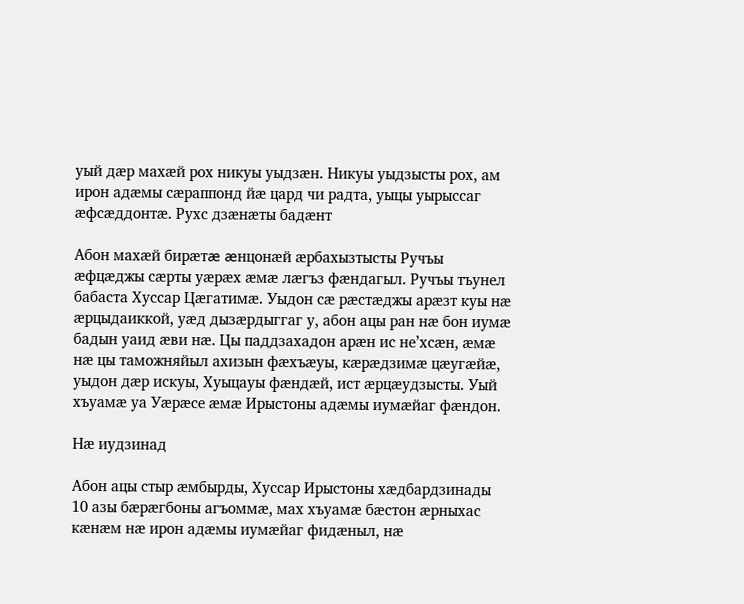уый дæр махæй рох никуы уыдзæн. Никуы уыдзысты рох, ам ирон адæмы сæраппонд йæ цард чи радта, уыцы уырыссаг æфсæддонтæ. Рухс дзæнæты бадæнт

Абон махæй бирæтæ æнцонæй æрбахызтысты Ручъы æфцæджы сæрты уæрæх æмæ лæгъз фæндагыл. Ручъы тъунел бабаста Хуссар Цæгатимæ. Уыдон сæ рæстæджы арæзт куы нæ æрцыдаиккой, уæд дызæрдыггаг у, абон ацы ран нæ бон иумæ бадын уаид æви нæ. Цы паддзахадон арæн ис не’хсæн, æмæ нæ цы таможняйыл ахизын фæхъæуы, кæрæдзимæ цæугæйæ, уыдон дæр искуы, Хуыцауы фæндæй, ист æрцæудзысты. Уый хъуамæ уа Уæрæсе æмæ Ирыстоны адæмы иумæйаг фæндон.

Нæ иудзинад

Абон ацы стыр æмбырды, Хуссар Ирыстоны хæдбардзинады 10 азы бæрæгбоны агъоммæ, мах хъуамæ бæстон æрныхас кæнæм нæ ирон адæмы иумæйаг фидæныл, нæ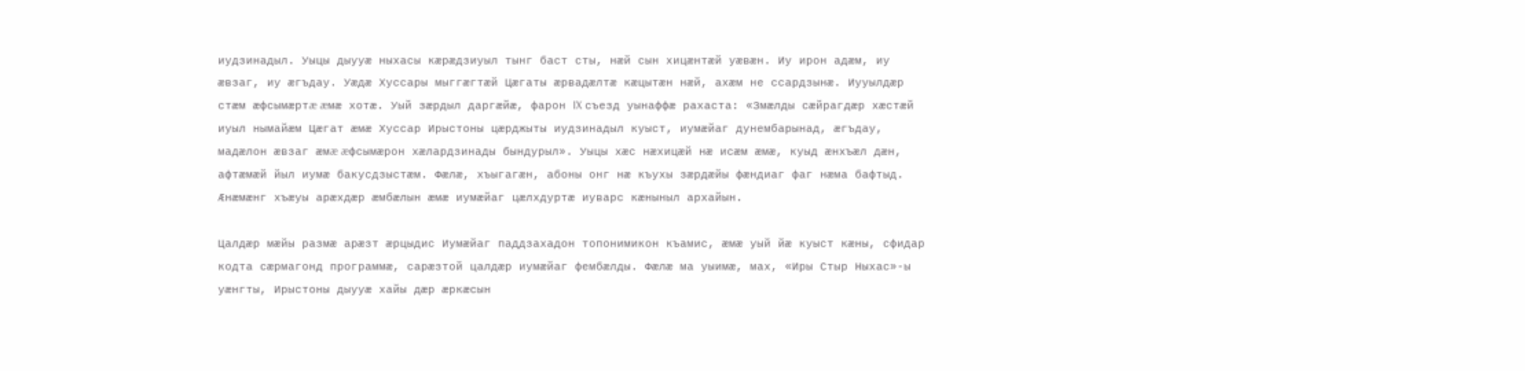иудзинадыл. Уыцы дыууæ ныхасы кæрæдзиуыл тынг баст сты, нæй сын хицæнтæй уæвæн. Иу ирон адæм, иу æвзаг, иу æгъдау. Уæдæ Хуссары мыггæгтæй Цæгаты æрвадæлтæ кæцытæн нæй, ахæм не ссардзынæ. Иууылдæр стæм æфсымæртæ æмæ хотæ. Уый зæрдыл даргæйæ, фарон IX съезд уынаффæ рахаста: «Змæлды сæйрагдæр хæстæй иуыл нымайæм Цæгат æмæ Хуссар Ирыстоны цæрджыты иудзинадыл куыст, иумæйаг дунембарынад, æгъдау, мадæлон æвзаг æмæ æфсымæрон хæлардзинады бындурыл». Уыцы хæс нæхицæй нæ исæм æмæ, куыд æнхъæл дæн, афтæмæй йыл иумæ бакусдзыстæм. Фæлæ, хъыгагæн, абоны онг нæ къухы зæрдæйы фæндиаг фаг нæма бафтыд. Æнæмæнг хъæуы арæхдæр æмбæлын æмæ иумæйаг цæлхдуртæ иуварс кæныныл архайын.

Цалдæр мæйы размæ арæзт æрцыдис Иумæйаг паддзахадон топонимикон къамис, æмæ уый йæ куыст кæны, сфидар кодта сæрмагонд программæ, сарæзтой цалдæр иумæйаг фембæлды. Фæлæ ма уыимæ, мах, «Иры Стыр Ныхас»-ы уæнгты, Ирыстоны дыууæ хайы дæр æркæсын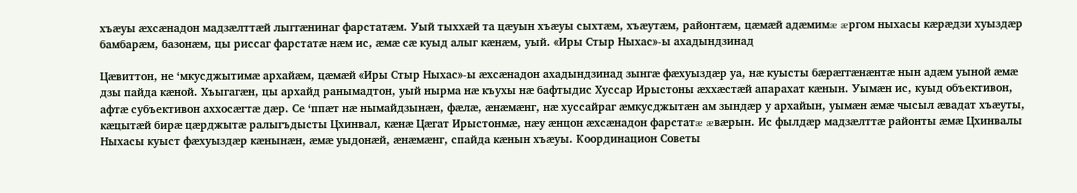хъæуы æхсæнадон мадзæлттæй лыггæнинаг фарстатæм. Уый тыххæй та цæуын хъæуы сыхтæм, хъæутæм, районтæм, цæмæй адæмимæ æргом ныхасы кæрæдзи хуыздæр бамбарæм, базонæм, цы риссаг фарстатæ нæм ис, æмæ сæ куыд алыг кæнæм, уый. «Иры Стыр Ныхас»-ы ахадындзинад

Цæвиттон, не ‘мкусджытимæ архайæм, цæмæй «Иры Стыр Ныхас»-ы æхсæнадон ахадындзинад зынгæ фæхуыздæр уа, нæ куысты бæрæггæнæнтæ нын адæм уыной æмæ дзы пайда кæной. Хъыгагæн, цы архайд ранымадтон, уый нырма нæ къухы нæ бафтыдис Хуссар Ирыстоны æххæстæй апарахат кæнын. Уымæн ис, куыд объективон, афтæ субъективон аххосæгтæ дæр. Се ‘ппæт нæ нымайдзынæн, фæлæ, æнæмæнг, нæ хуссайраг æмкусджытæн ам зындæр у архайын, уымæн æмæ чысыл æвадат хъæуты, кæцытæй бирæ цæрджытæ ралыгъдысты Цхинвал, кæнæ Цæгат Ирыстонмæ, нæу æнцон æхсæнадон фарстатæ æвæрын. Ис фылдæр мадзæлттæ районты æмæ Цхинвалы Ныхасы куыст фæхуыздæр кæнынæн, æмæ уыдонæй, æнæмæнг, спайда кæнын хъæуы. Координацион Советы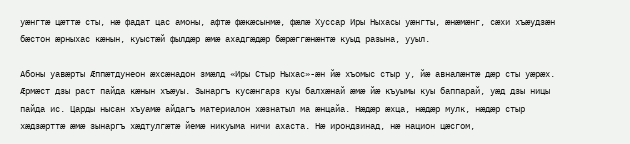уæнгтæ цæттæ сты, нæ фадат цас амоны, афтæ фæкæсынмæ, фæлæ Хуссар Иры Ныхасы уæнгты, æнæмæнг, сæхи хъæудзæн бæстон æрныхас кæнын, куыстæй фылдæр æмæ ахадгæдæр бæрæггæнæнтæ куыд разына, ууыл.

Абоны уавæрты Æппæтдунеон æхсæнадон змæлд «Иры Стыр Ныхас»-æн йæ хъомыс стыр у, йæ авналæнтæ дæр сты уæрæх. Æрмæст дзы раст пайда кæнын хъæуы. Зынаргъ кусæнгарз куы балхæнай æмæ йæ къуымы куы баппарай, уæд дзы ницы пайда ис. Царды нысан хъуамæ айдагъ материалон хæзнатыл ма æнцайа. Нæдæр æхца, нæдæр мулк, нæдæр стыр хæдзæрттæ æмæ зынаргъ хæдтулгæтæ йемæ никуыма ничи ахаста. Нæ ирондзинад, нæ национ цæсгом,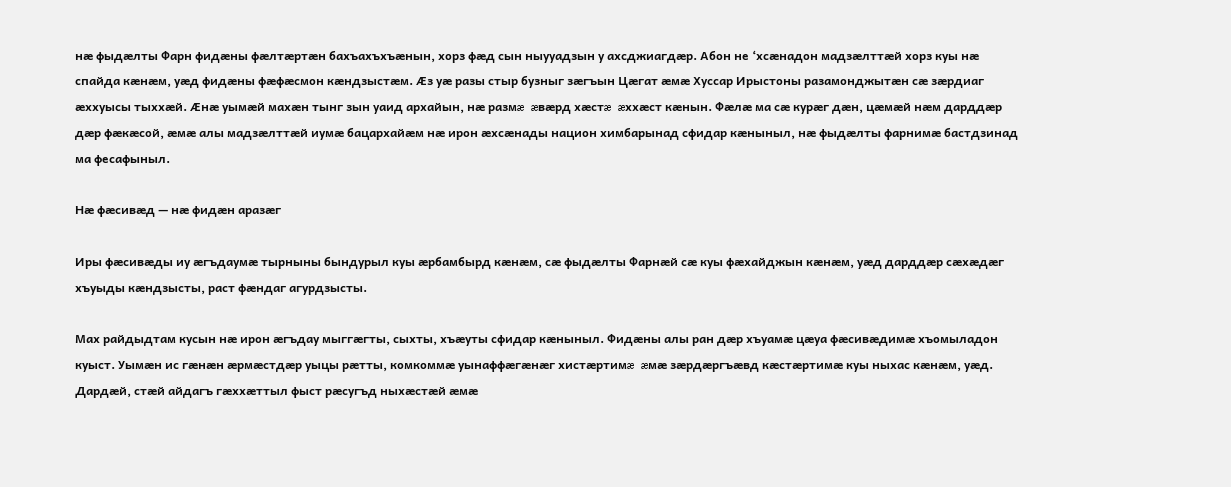нæ фыдæлты Фарн фидæны фæлтæртæн бахъахъхъæнын, хорз фæд сын ныууадзын у ахсджиагдæр. Абон не ‘хсæнадон мадзæлттæй хорз куы нæ спайда кæнæм, уæд фидæны фæфæсмон кæндзыстæм. Æз уæ разы стыр бузныг зæгъын Цæгат æмæ Хуссар Ирыстоны разамонджытæн сæ зæрдиаг æххуысы тыххæй. Æнæ уымæй махæн тынг зын уаид архайын, нæ размæ æвæрд хæстæ æххæст кæнын. Фæлæ ма сæ курæг дæн, цæмæй нæм дарддæр дæр фæкæсой, æмæ алы мадзæлттæй иумæ бацархайæм нæ ирон æхсæнады национ химбарынад сфидар кæныныл, нæ фыдæлты фарнимæ бастдзинад ма фесафыныл.

Нæ фæсивæд — нæ фидæн аразæг

Иры фæсивæды иу æгъдаумæ тырныны бындурыл куы æрбамбырд кæнæм, сæ фыдæлты Фарнæй сæ куы фæхайджын кæнæм, уæд дарддæр сæхæдæг хъуыды кæндзысты, раст фæндаг агурдзысты.

Мах райдыдтам кусын нæ ирон æгъдау мыггæгты, сыхты, хъæуты сфидар кæныныл. Фидæны алы ран дæр хъуамæ цæуа фæсивæдимæ хъомыладон куыст. Уымæн ис гæнæн æрмæстдæр уыцы рæтты, комкоммæ уынаффæгæнæг хистæртимæ æмæ зæрдæргъæвд кæстæртимæ куы ныхас кæнæм, уæд. Дардæй, стæй айдагъ гæххæттыл фыст рæсугъд ныхæстæй æмæ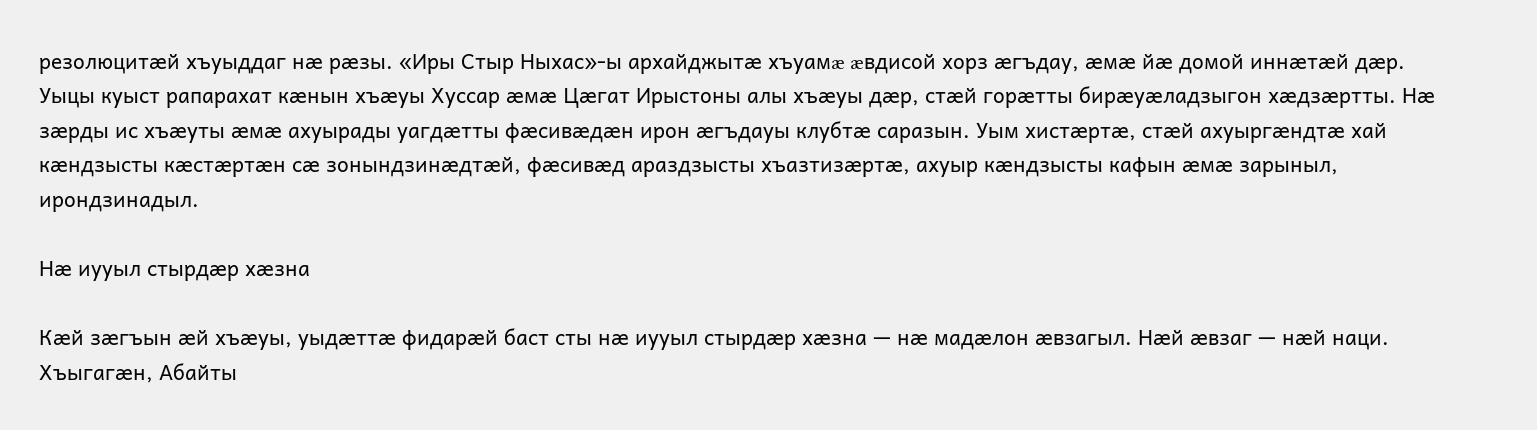резолюцитæй хъуыддаг нæ рæзы. «Иры Стыр Ныхас»-ы архайджытæ хъуамæ æвдисой хорз æгъдау, æмæ йæ домой иннæтæй дæр. Уыцы куыст рапарахат кæнын хъæуы Хуссар æмæ Цæгат Ирыстоны алы хъæуы дæр, стæй горæтты бирæуæладзыгон хæдзæртты. Нæ зæрды ис хъæуты æмæ ахуырады уагдæтты фæсивæдæн ирон æгъдауы клубтæ саразын. Уым хистæртæ, стæй ахуыргæндтæ хай кæндзысты кæстæртæн сæ зонындзинæдтæй, фæсивæд араздзысты хъазтизæртæ, ахуыр кæндзысты кафын æмæ зарыныл, ирондзинадыл.

Нæ иууыл стырдæр хæзна

Кæй зæгъын æй хъæуы, уыдæттæ фидарæй баст сты нæ иууыл стырдæр хæзна — нæ мадæлон æвзагыл. Нæй æвзаг — нæй наци. Хъыгагæн, Абайты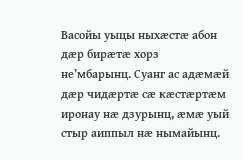Васойы уыцы ныхæстæ абон дæр бирæтæ хорз не’мбарынц. Суанг ас адæмæй дæр чидæртæ сæ кæстæртæм иронау нæ дзурынц, æмæ уый стыр аиппыл нæ нымайынц.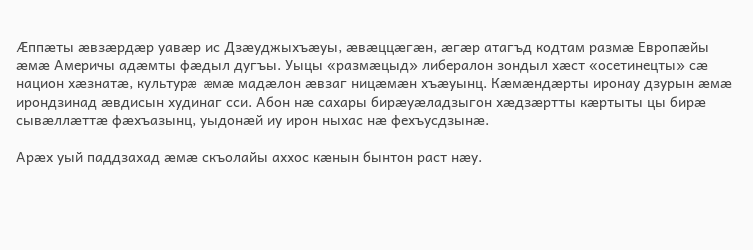Æппæты æвзæрдæр уавæр ис Дзæуджыхъæуы, æвæццæгæн, æгæр атагъд кодтам размæ Европæйы æмæ Америчы адæмты фæдыл дугъы. Уыцы «размæцыд» либералон зондыл хæст «осетинецты» сæ национ хæзнатæ, культурæ æмæ мадæлон æвзаг ницæмæн хъæуынц. Кæмæндæрты иронау дзурын æмæ ирондзинад æвдисын худинаг сси. Абон нæ сахары бирæуæладзыгон хæдзæртты кæртыты цы бирæ сывæллæттæ фæхъазынц, уыдонæй иу ирон ныхас нæ фехъусдзынæ.

Арæх уый паддзахад æмæ скъолайы аххос кæнын бынтон раст нæу.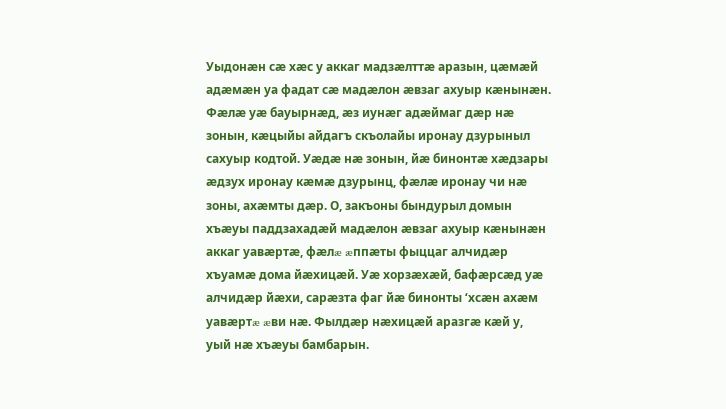Уыдонæн сæ хæс у аккаг мадзæлттæ аразын, цæмæй адæмæн уа фадат сæ мадæлон æвзаг ахуыр кæнынæн. Фæлæ уæ бауырнæд, æз иунæг адæймаг дæр нæ зонын, кæцыйы айдагъ скъолайы иронау дзурыныл сахуыр кодтой. Уæдæ нæ зонын, йæ бинонтæ хæдзары æдзух иронау кæмæ дзурынц, фæлæ иронау чи нæ зоны, ахæмты дæр. О, закъоны бындурыл домын хъæуы паддзахадæй мадæлон æвзаг ахуыр кæнынæн аккаг уавæртæ, фæлæ æппæты фыццаг алчидæр хъуамæ дома йæхицæй. Уæ хорзæхæй, бафæрсæд уæ алчидæр йæхи, сарæзта фаг йæ бинонты ‘хсæн ахæм уавæртæ æви нæ. Фылдæр нæхицæй аразгæ кæй у, уый нæ хъæуы бамбарын.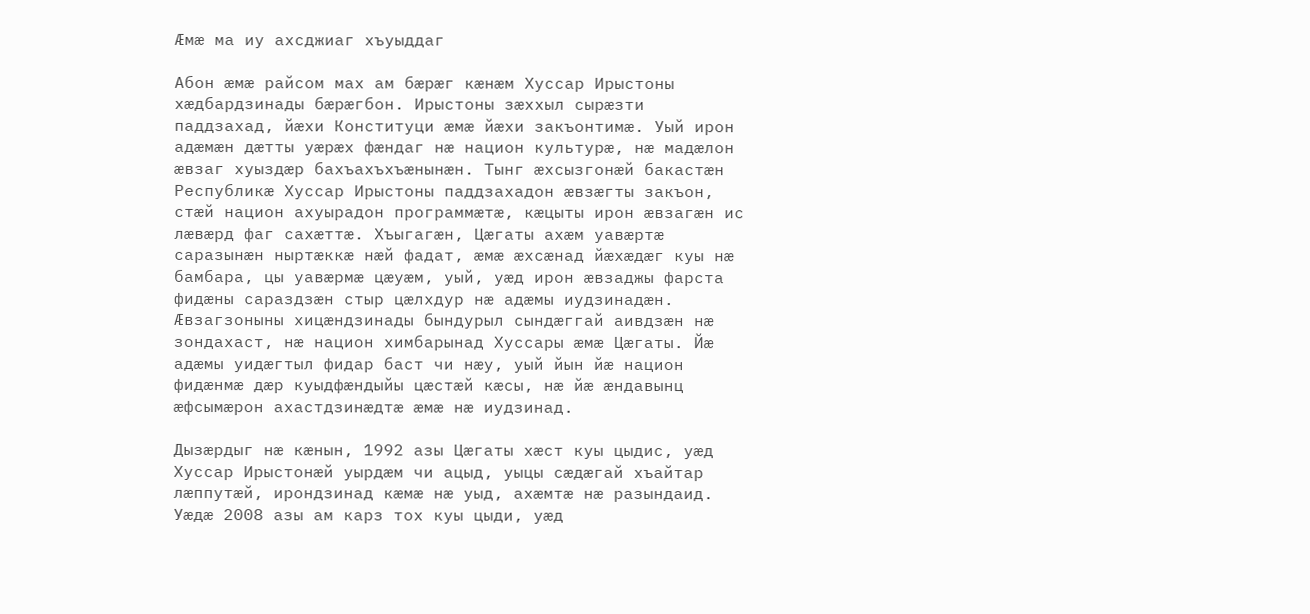Æмæ ма иу ахсджиаг хъуыддаг

Абон æмæ райсом мах ам бæрæг кæнæм Хуссар Ирыстоны хæдбардзинады бæрæгбон. Ирыстоны зæххыл сырæзти паддзахад, йæхи Конституци æмæ йæхи закъонтимæ. Уый ирон адæмæн дæтты уæрæх фæндаг нæ национ культурæ, нæ мадæлон æвзаг хуыздæр бахъахъхъæнынæн. Тынг æхсызгонæй бакастæн Республикæ Хуссар Ирыстоны паддзахадон æвзæгты закъон, стæй национ ахуырадон программæтæ, кæцыты ирон æвзагæн ис лæвæрд фаг сахæттæ. Хъыгагæн, Цæгаты ахæм уавæртæ саразынæн ныртæккæ нæй фадат, æмæ æхсæнад йæхæдæг куы нæ бамбара, цы уавæрмæ цæуæм, уый, уæд ирон æвзаджы фарста фидæны сараздзæн стыр цæлхдур нæ адæмы иудзинадæн. Æвзагзоныны хицæндзинады бындурыл сындæггай аивдзæн нæ зондахаст, нæ национ химбарынад Хуссары æмæ Цæгаты. Йæ адæмы уидæгтыл фидар баст чи нæу, уый йын йæ национ фидæнмæ дæр куыдфæндыйы цæстæй кæсы, нæ йæ æндавынц æфсымæрон ахастдзинæдтæ æмæ нæ иудзинад.

Дызæрдыг нæ кæнын, 1992 азы Цæгаты хæст куы цыдис, уæд Хуссар Ирыстонæй уырдæм чи ацыд, уыцы сæдæгай хъайтар лæппутæй, ирондзинад кæмæ нæ уыд, ахæмтæ нæ разындаид. Уæдæ 2008 азы ам карз тох куы цыди, уæд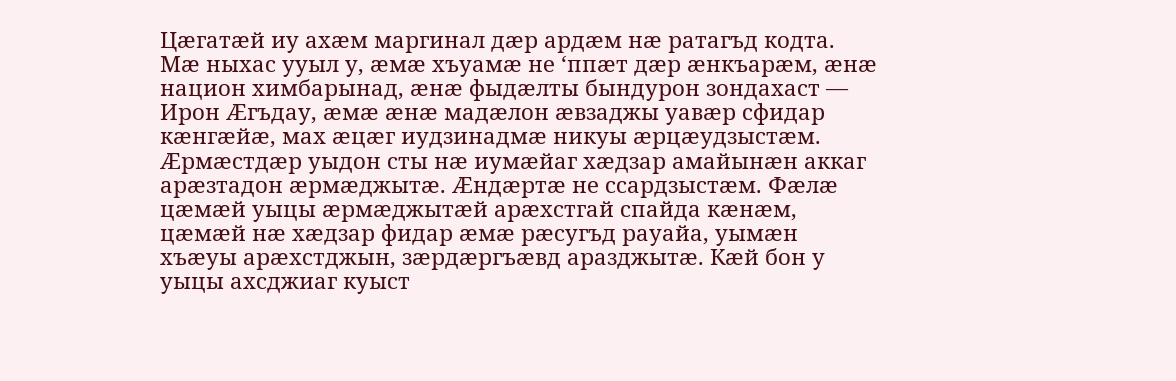Цæгатæй иу ахæм маргинал дæр ардæм нæ ратагъд кодта. Мæ ныхас ууыл у, æмæ хъуамæ не ‘ппæт дæр æнкъарæм, æнæ национ химбарынад, æнæ фыдæлты бындурон зондахаст — Ирон Æгъдау, æмæ æнæ мадæлон æвзаджы уавæр сфидар кæнгæйæ, мах æцæг иудзинадмæ никуы æрцæудзыстæм. Æрмæстдæр уыдон сты нæ иумæйаг хæдзар амайынæн аккаг арæзтадон æрмæджытæ. Æндæртæ не ссардзыстæм. Фæлæ цæмæй уыцы æрмæджытæй арæхстгай спайда кæнæм, цæмæй нæ хæдзар фидар æмæ рæсугъд рауайа, уымæн хъæуы арæхстджын, зæрдæргъæвд аразджытæ. Кæй бон у уыцы ахсджиаг куыст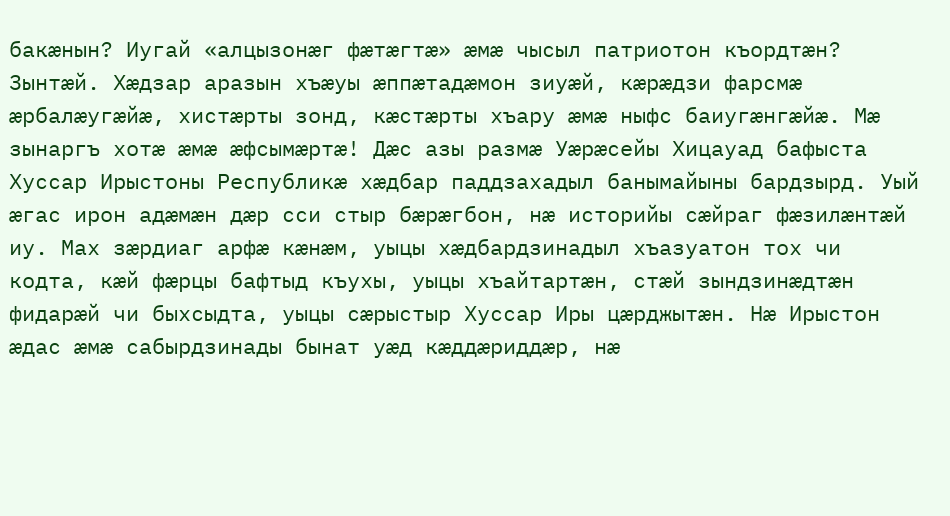бакæнын? Иугай «алцызонæг фæтæгтæ» æмæ чысыл патриотон къордтæн? Зынтæй. Хæдзар аразын хъæуы æппæтадæмон зиуæй, кæрæдзи фарсмæ æрбалæугæйæ, хистæрты зонд, кæстæрты хъару æмæ ныфс баиугæнгæйæ. Мæ зынаргъ хотæ æмæ æфсымæртæ! Дæс азы размæ Уæрæсейы Хицауад бафыста Хуссар Ирыстоны Республикæ хæдбар паддзахадыл банымайыны бардзырд. Уый æгас ирон адæмæн дæр сси стыр бæрæгбон, нæ историйы сæйраг фæзилæнтæй иу. Мах зæрдиаг арфæ кæнæм, уыцы хæдбардзинадыл хъазуатон тох чи кодта, кæй фæрцы бафтыд къухы, уыцы хъайтартæн, стæй зындзинæдтæн фидарæй чи быхсыдта, уыцы сæрыстыр Хуссар Иры цæрджытæн. Нæ Ирыстон æдас æмæ сабырдзинады бынат уæд кæддæриддæр, нæ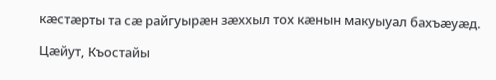кæстæрты та сæ райгуырæн зæххыл тох кæнын макуыуал бахъæуæд.

Цæйут, Къостайы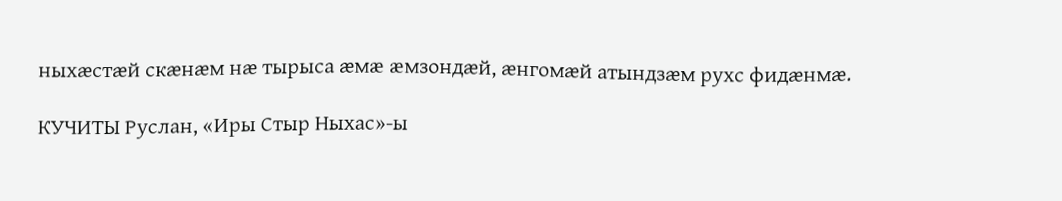ныхæстæй скæнæм нæ тырыса æмæ æмзондæй, æнгомæй атындзæм рухс фидæнмæ.

КУЧИТЫ Руслан, «Иры Стыр Ныхас»-ы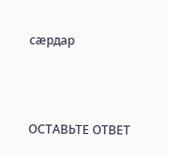сæрдар



ОСТАВЬТЕ ОТВЕТ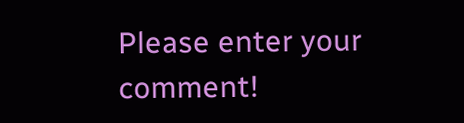Please enter your comment!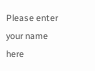Please enter your name here